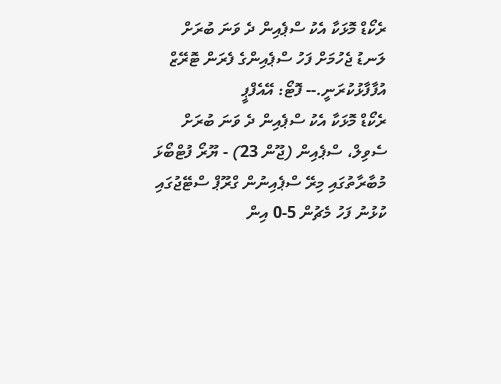ރެކޯޑް މޮޅަކާ އެކު ސްޕެއިން ދެ ވަނަ ބުރަށް
ލަނޑު ޖެހުމަށް ފަހު ސްޕެއިންގެ ފެރަން ޓޮރޭޒް އުފާފާޅުކުރަނީ.-- ފޮޓޯ: އޭއެފްޕީ
ރެކޯޑް މޮޅަކާ އެކު ސްޕެއިން ދެ ވަނަ ބުރަށް
ސެވިލް، ސްޕެއިން (ޖޫން 23) - ޔޫރޯ ފުޓްބޯޅަ މުބާރާތުގައި މިރޭ ސްޕެއިނުން ގްރޫޕް ސްޓޭޖުގައި ކުޅުނު ފަހު މެޗުން 5-0 އިން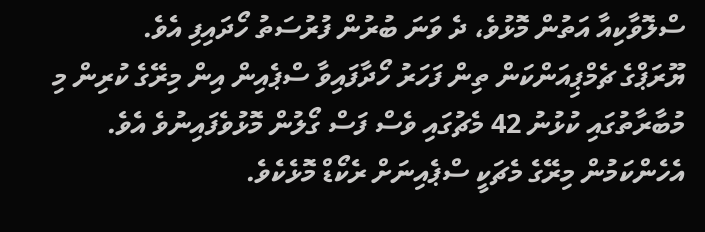ސްލޮވާކިއާ އަތުން މޮޅުވެ، ދެ ވަނަ ބުރުން ފުރުސަތު ހޯދައިފި އެވެ.
ޔޫރަޕްގެ ޗެމްޕިއަންކަން ތިން ފަހަރު ހޯދާފައިވާ ސްޕެއިން އިން މިރޭގެ ކުރިން މި މުބާރާތުގައި ކުޅުނު 42 މެޗުގައި ވެސް ފަސް ގޯލުން މޮޅުވެފައިނުވެ އެވެ. އެހެންކަމުން މިރޭގެ މެޗަކީ ސްޕެއިނަށް ރެކޯޑް މޮޅެކެވެ.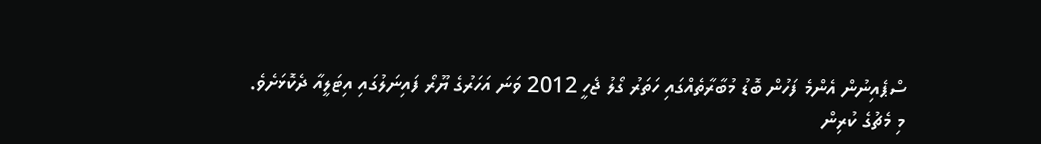ސްޕެއިނުން އެންމެ ފަހުން ބޮޑު މުބާރާތެއްގައި ހަތަރު ގޯލު ޖެހީ 2012 ވަނަ އަހަރުގެ ޔޫރޯ ފައިނަލުގައި އިޓަލީއާ ދެކޮޅަށެވެ.
މި މެޗުގެ ކުރިން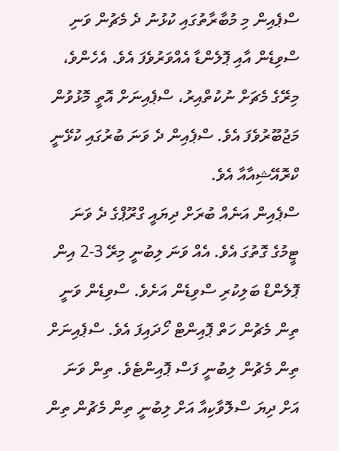ސްޕެއިން މި މުބާރާތުގައި ކުޅުނު ދެ މެޗުން ވަނި ސްވިޑެން އާއި ޕޮލެންޑާ އެއްވަރުވެފަ އެވެ. އެހެންވެ، މިރޭގެ މެޗަށް ނުކުތްއިރު، ސްޕެއިނަށް އޮތީ މޮޅުވުން މަޖުބޫރުވެފަ އެވެ. ސްޕެއިން ދެ ވަނަ ބުރުގައި ކުޅޭނީ ކްރޮއޭޝިއާއާ އެވެ.
ސްޕެއިން އަނެއް ބުރަށް ދިޔައީ ގްރޫޕްގެ ދެ ވަނަ ޓީމުގެ ގޮތުގަ އެވެ. އެއް ވަނަ ލިބުނީ މިރޭ 3-2 އިން ޕޮލެންޑް ބަލިކުރި ސްވިޑެން އަށެވެ. ސްވިޑެން ވަނީ ތިން މެޗުން ހަތް ޕޮއިންޓް ހޯދައިފަ އެވެ. ސްޕެއިނަށް ތިން މެޗުން ލިބުނީ ފަސް ޕޮއިންޓެވެ. ތިން ވަނަ އަށް ދިޔަ ސްލޮވާކިއާ އަށް ލިބުނީ ތިން މެޗުން ތިން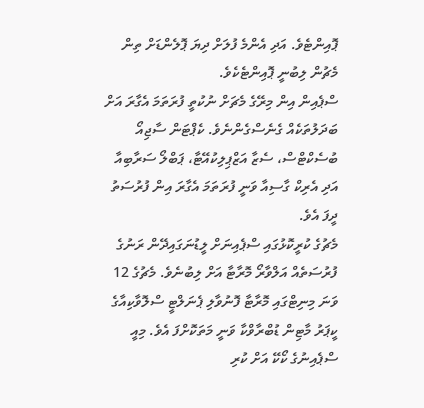ޕޮއިންޓެވެ. އަދި އެންމެ ފުލަށް ދިޔަ ޕޮލެންޑަށް ތިން މެޗުން ލިބުނީ ޕޮއިންޓެކެވެ.
ސްޕެއިން އިން މިރޭގެ މެޗަށް ނުކުތީ ފުރަތަމަ އެގާރަ އަށް ބަދަލުތަކެއް ގެނެސްގެންނެވެ. ކެޕްޓަން ސާޖިއޯ ބުސެކްޓްސް، ސެޒާ އަޒްޕިލިކުއޭޓާ، ޕަބްލޯ ސަރާބިއާ އަދި އެރިކް ގާސިއާ ވަނީ ފުރަތަމަ އެގާރަ އިން ފުރުސަތު ދީފަ އެވެ.
މެޗުގެ ކުރީކޮޅުގައި ސްޕެއިނަށް ލީޑުނަގައިދޭން ރަނުގެ ފުރުސަތެއް އަލްވާރޯ މޮރާޓާ އަށް ލިބުނެވެ. މެޗުގެ 12 ވަނަ މިނިޓްގައި މޮރާޓާ ފޮނުވާލި ޕެނަލްޓީ ސްލޮވާކިއާގެ ކީޕަރު މާޓިން ޑުބްރާވްކާ ވަނީ މަތަކޮށްފަ އެވެ. މިއީ ސްޕެއިނުގެ ކޯކޭ އަށް ކުރި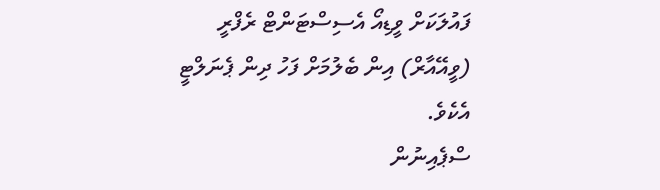ފައުލަކަށް ވީޑިއޯ އެސިސްޓަންޓް ރެފްރީ (ވީއޭއާރް) އިން ބެލުމަށް ފަހު ދިން ޕެނަލްޓީ އެކެވެ.
ސްޕެއިނުން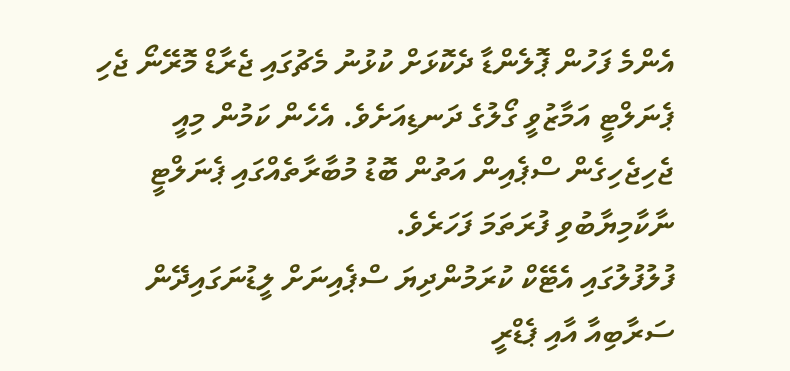އެންމެ ފަހުން ޕޮލެންޑާ ދެކޮޅަށް ކުޅުނު މެޗުގައި ޖެރާޑް މޮރޭނޯ ޖެހި ޕެނަލްޓީ އަމާޒުވީ ގޯލުގެ ދަނޑިއަށެވެ. އެހެން ކަމުން މިއީ ޖެހިޖެހިގެން ސްޕެއިން އަތުން ބޮޑު މުބާރާތެއްގައި ޕެނަލްޓީ ނާކާމިޔާބުވި ފުރަތަމަ ފަހަރެވެ.
ފުލުފުލުގައި އެޓޭކް ކުރަމުންދިޔަ ސްޕެއިނަށް ލީޑުނަގައިދޭން ސަރާބިއާ އާއި ޕެޑްރީ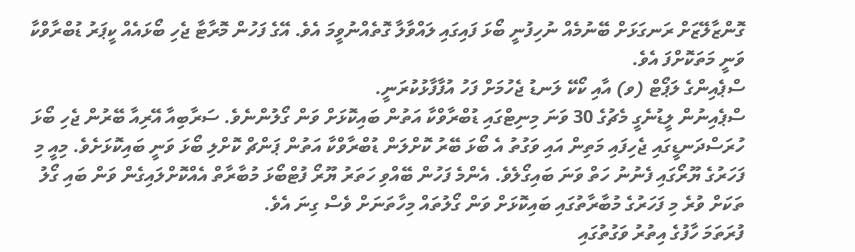ގޮންޒާލޭޒަށް ރަނގަޅަށް ބޭނުމެއް ނުހިފުނީ ބޯޅަ ފައިގައި ލައްވާލާ ގޮތެއްނުވީމަ އެވެ. އޭގެ ފަހުން މޮރާޓާ ޖެހި ބޯޅައެއް ކީޕަރު ޑުބްރާވްކާ ވަނީ މަތަކޮށްފަ އެވެ.
ސްޕެއިންގެ ލަޕޯޓް (ވ) އާއި ކޯކޭ ލަނޑު ޖެހުމަށް ފަހު އުފާފާޅުކުރަނީ.
ސްޕެއިނުން ލީޑުނެގީ މެޗުގެ 30 ވަނަ މިނިޓްގައި ޑުބްރާވްކާ އަތުން ބައިކޮޅަށް ވަން ގޯލުންނެވެ. ސަރާބިއާ އޭރިއާ ބޭރުން ޖެހި ބޯޅަ ހުރަސްދަނޑީގައި ޖެހިފައި މަތިން އައި ވަގުތު އެ ބޯޅަ ބޭރު ކޮށްލަން ޑުބްރާވްކާ އަތުން ޕަންޗް ކޮށްލި ބޯޅަ ވަނީ ބައިކޮޅަށެވެ. މިއީ މި ފަހަރުގެ ޔޫރޯގައި ފެނުނު ހަތް ވަނަ ބައިގޯލެވެ. އެންމެ ފަހުން ބޭއްވި ހަތަރު ޔޫރޯ ފުޓްބޯޅަ މުބާރާތް އެއްކޮށްލައިގެން ވަން ބައި ގޯލު ތަކަށް ވުރެ މި ފަހަރުގެ މުބާރާތުގައި ބައިކޮޅަށް ވަން ގޯލުތައް މިހާތަނަށް ވެސް ގިނަ އެވެ.
ފުރަތަމަ ހާފުގެ އިތުރު ވަގުތުގައި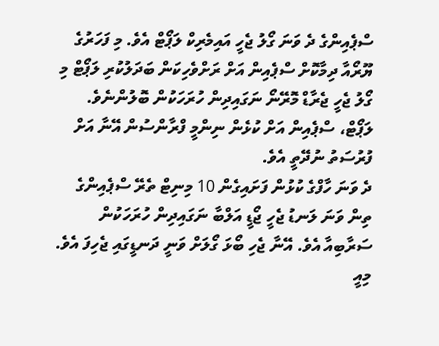ސްޕެއިންގެ ދެ ވަނަ ގޯލު ޖެހީ އައިމެރިކް ލަޕޯޓް އެވެ. މި ފަހަރުގެ ޔޫރޯއާ ދިމާކޮށް ސްޕެއިން އަށް ރަށްވެހިކަން ބަދަލުކުރި ލަޕޯޓް މި ގޯލު ޖެހީ ޖެރާޑް މޮރޭނޯ ނަގައިދިން ހުރަހަކުން ބޮލުންނެވެ. ލަޕޯޓް، ސްޕެއިން އަށް ކުޅެން ނިންމީ ފްރާންސުން އޭނާ އަށް ފުރުސަތު ނުދޭތީ އެވެ.
ދެ ވަނަ ހާފްގެ ކުޅުން ފަށައިގެން 10 މިނިޓް ތެރޭ ސްޕެއިންގެ ތިން ވަނަ ލަނޑު ޖެހީ ޖޯޑީ އަލްބާ ނަގައިދިން ހުރަހަކުން ސަރާބިއާ އެވެ. އޭނާ ޖެހި ބޯޅަ ގޯލަށް ވަނީ ދަނޑީގައި ޖެހިފަ އެވެ. މިއީ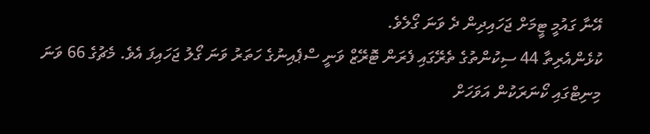އޭނާ ގައުމީ ޓީމަށް ޖަހައިދިން ދެ ވަނަ ގޯލެވެ.
ކުޅެންއެރިތާ 44 ސިކުންތުގެ ތެރޭގައި ފެރަން ޓޮރޭޒް ވަނީ ސްޕެއިނުގެ ހަތަރު ވަނަ ގޯލު ޖަހައިފަ އެވެ. މެޗުގެ 66 ވަނަ މިނިޓްގައި ކޯނަރަކުން އަވަހަށް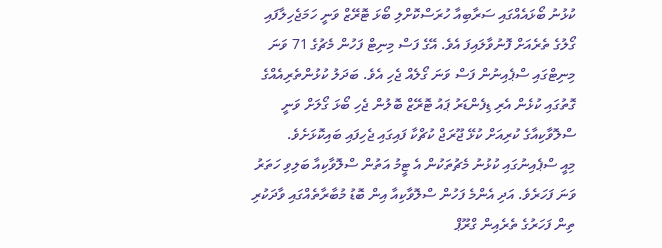ކުޅުނު ބޯޅައެއްގައި ސަރާބިއާ ހުރަސްކޮށްލި ބޯޅަ ޓޮރޭޒް ވަނީ ހަމަޖެހިލާފައި ގޯލުގެ ތެރެއަށް ފޮނުވާލައިފަ އެވެ. އޭގެ ފަސް މިނިޓް ފަހުން މެޗުގެ 71 ވަނަ މިނިޓްގައި ސްޕެއިނުން ފަސް ވަނަ ގޯލެއް ޖެހި އެވެ. ބަދަލު ކުޅުންތެރިއެއްގެ ގޮތުގައި ކުޅެން އެރި ޑިފެންޑަރު ޕައު ޓޮރޭޒް ބޮލުން ޖެހި ބޯޅަ ގޯލަށް ވަނީ ސްލޮވާކިއާގެ ކުރިއަށް ކުޅޭ ޖޫރަޖް ކުޗްކާ ފައިގައި ޖެހިފައި ބައިކޮޅަށެވެ.
މިއީ ސްޕެއިނުގައި ކުޅުނު މެޗުތަކުން އެ ޓީމު އަތުން ސްލޮވާކިއާ ބަލިވި ހަތަރު ވަނަ ފަހަރެވެ. އަދި އެންމެ ފަހުން ސްލޮވާކިއާ އިން ބޮޑު މުބާރާތެއްގައި ވާދަކުރި ތިން ފަހަރުގެ ތެރެއިން ގްރޫޕް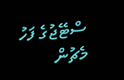ސްޓޭޖުގެ ފަހު މެޗުން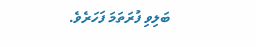ބަލިވި ފުރަތަމަ ފަހަރެވެ.